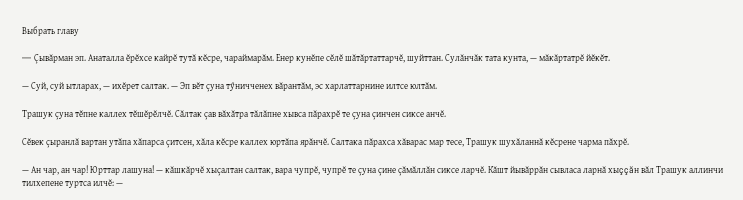Выбрать главу

— Çывăрман эп. Анаталла ĕрĕхсе кайрĕ тутă кĕсре, чараймарăм. Енер кунĕпе сĕлĕ шăтăртаттарчĕ, шуйттан. Сулăнчăк тата кунта, — мăкăртатрĕ йĕкĕт.

— Суй, суй ытларах, — ихĕрет салтак. — Эп вĕт çуна тӳничченех вăрантăм, эс харлаттарнине илтсе юлтăм.

Трашук çуна тĕпне каллех тĕшĕрĕлчĕ. Сăлтак çав вăхăтра тăлăпне хывса пăрахрĕ те çуна çинчен сиксе анчĕ.

Сĕвек çыранлă вартан утăпа хăпарса çитсен, хăла кĕсре каллех юртăпа ярăнчĕ. Салтака пăрахса хăварас мар тесе, Трашук шухăланнă кĕсрене чарма пăхрĕ.

— Ан чар, ан чар! Юрттар лашуна! — кăшкăрчĕ хыçалтан салтак, вара чупрĕ, чупрĕ те çуна çине çăмăллăн сиксе ларчĕ. Кăшт йывăррăн сывласа ларнă хыççăн вăл Трашук аллинчи тилхепене туртса илчĕ: —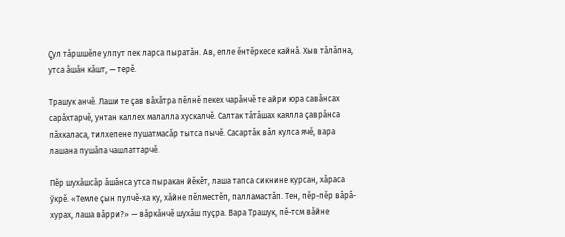Çул тăршшĕпе улпут пек ларса пыратăн. Ав, епле ĕнтĕркесе кайнă. Хыв тăлăпна, утса ăшăн кăшт, — терĕ.

Трашук анчĕ. Лаши те çав вăхăтра пĕлнĕ пекех чарăнчĕ те айри юра савăнсах сарăхтарчĕ, унтан каллех малалла хускалчĕ. Салтак тăтăшах каялла çаврăнса пăхкаласа, тилхепене пушатмасăр тытса пычĕ. Сасартăк вăл кулса ячĕ, вара лашана пушăпа чашлаттарчĕ.

Пĕр шухăшсăр ăшăнса утса пыракан йĕкĕт, лаша тапса сикнине курсан, хăраса ӳкрĕ. «Темле çын пулчĕ-ха ку, хăйне пĕлместĕп, палламастăп. Тен, пĕр-пĕр вăрă-хурах, лаша вăрри?» — вăркăнчĕ шухăш пуçра. Вара Трашук, пĕ-тсм вăйне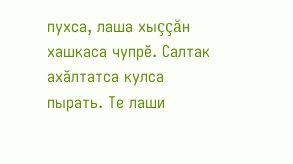пухса, лаша хыççăн хашкаса чупрĕ. Салтак ахăлтатса кулса пырать. Те лаши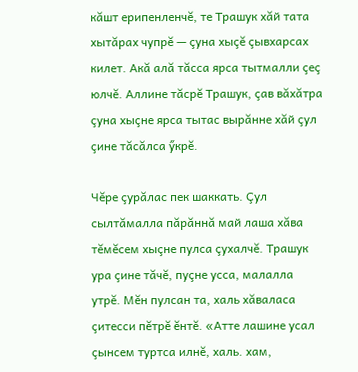кăшт ерипенленчĕ, те Трашук хăй тата хытăрах чупрĕ — çуна хыçĕ çывхарсах килет. Акă алă тăсса ярса тытмалли çеç юлчĕ. Аллине тăсрĕ Трашук, çав вăхăтра çуна хыçне ярса тытас вырăнне хăй çул çине тăсăлса ӳкрĕ.

Чĕре çурăлас пек шаккать. Çул сылтăмалла пăрăннă май лаша хăва тĕмĕсем хыçне пулса çухалчĕ. Трашук ура çине тăчĕ, пуçне усса, малалла утрĕ. Мĕн пулсан та, халь хăваласа çитесси пĕтрĕ ĕнтĕ. «Атте лашине усал çынсем туртса илнĕ, халь. хам,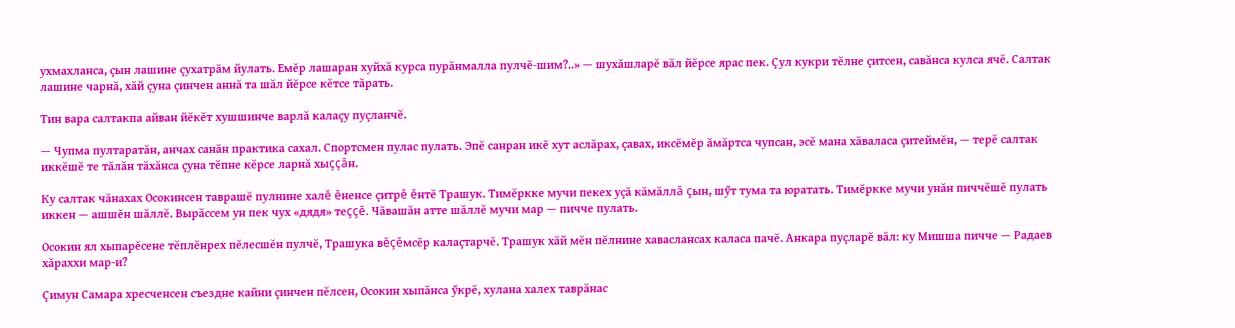ухмахланса, çын лашине çухатрăм йулать. Емĕр лашаран хуйхă курса пурăнмалла пулчĕ-шим?..» — шухăшларĕ вăл йĕрсе ярас пек. Çул кукри тĕлне çитсен, савăнса кулса ячĕ. Салтак лашине чарнă, хăй çуна çинчен аннă та шăл йĕрсе кĕтсе тăрать.

Тин вара салтакпа айван йĕкĕт хушшинче варлă калаçу пуçланчĕ.

— Чупма пултаратăн, анчах санăн практика сахал. Спортсмен пулас пулать. Эпĕ санран икĕ хут аслăрах, çавах, иксĕмĕр ăмăртса чупсан, эсĕ мана хăваласа çитеймĕн, — терĕ салтак иккĕшĕ те тăлăн тăхăнса çуна тĕпне кĕрсе ларнă хыççăн.

Ку салтак чăнахах Осокинсен таврашĕ пулнине халĕ ĕненсе çитрĕ ĕнтĕ Трашук. Тимĕркке мучи пекех уçă кăмăллă çын, шӳт тума та юратать. Тимĕркке мучи унăн пиччĕшĕ пулать иккен — ашшĕн шăллĕ. Вырăссем ун пек чух «дядя» теççĕ. Чăвашăн атте шăллĕ мучи мар — пичче пулать.

Осокин ял хыпарĕсене тĕплĕнрех пĕлесшĕн пулчĕ, Трашука вĕçĕмсĕр калаçтарчĕ. Трашук хăй мĕн пĕлнине хаваслансах каласа пачĕ. Анкара пуçларĕ вăл: ку Мишша пичче — Радаев хăраххи мар-и?

Çимун Самара хресченсен съездне кайни çинчен пĕлсен, Осокин хыпăнса ӳкрĕ, хулана халех таврăнас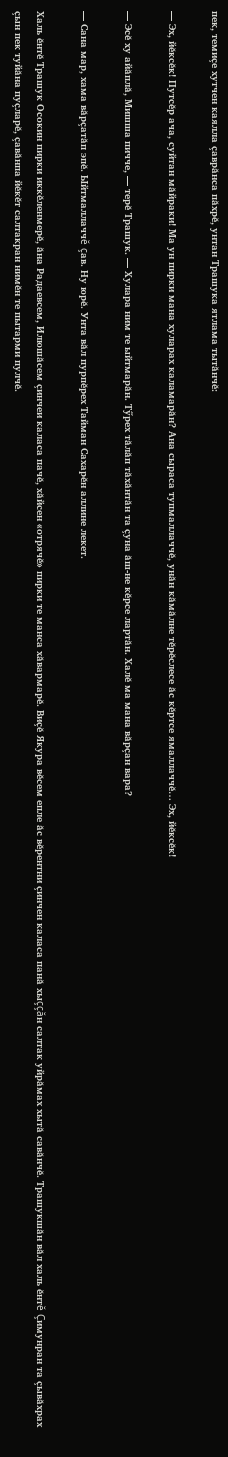пек, темиçе хутчен каялла çаврăнса пăхрĕ, унтан Трашука ятлама тытăнчĕ:

— Эх, йĕксĕк! Путсĕр ача, суйтан мăйраки! Ма ун пирки мана хуларах каламарăн? Ана сыраса тупмаллаччĕ, унăн кăмăлне тĕрĕслесе ăс кĕртсе ямаллаччĕ… Эх, йĕксĕк!

— Эсĕ ху айăплă, Мишша пичче, — терĕ Трашук. — Хулара ним те ыйтмарăн. Тӳрех тăлăп тăхăнтăн та çуна ăш-не кĕрсе лартăн. Халĕ ма мана вăрçан вара?

— Сана мар, хама вăрçатăп эпĕ. Ыйтмаллаччĕ çав. Ну юрĕ. Унта вăл пурпĕрех Тайман Сахарĕн аллине лекет.

Халь ĕнтĕ Трашук Осокин пирки иккĕленмерĕ, ăна Радаевсем, Илюшăсем çинчеи каласа пачĕ, хăйсен «отрячĕ» пирки те манса хăвармарĕ. Виçĕ Якура вĕсем епле ăс вĕрентни çинчен каласа панă хыççăн салтак уйрăмах хытă савăнчĕ. Трашукшăн вăл халь ĕнтĕ Çимунран та çывăхрах çын пек туйăна пуçларĕ, çавăнпа йĕкĕт салтакран нимĕн те пытарми пулчĕ.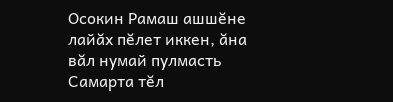Осокин Рамаш ашшĕне лайăх пĕлет иккен, ăна вăл нумай пулмасть Самарта тĕл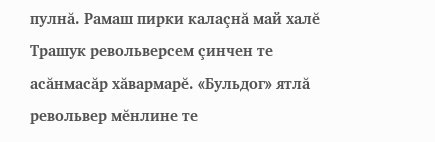пулнă. Рамаш пирки калаçнă май халĕ Трашук револьверсем çинчен те асăнмасăр хăвармарĕ. «Бульдог» ятлă револьвер мĕнлине те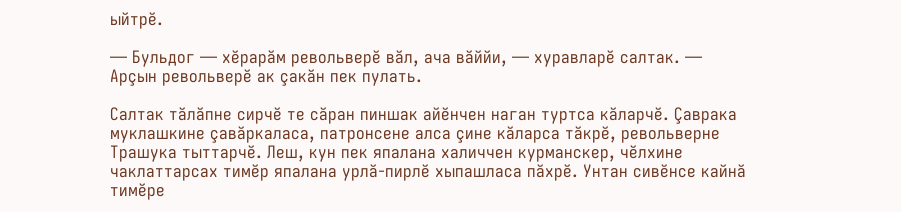ыйтрĕ.

— Бульдог — хĕрарăм револьверĕ вăл, ача вăййи, — хуравларĕ салтак. — Арçын револьверĕ ак çакăн пек пулать.

Салтак тăлăпне сирчĕ те сăран пиншак айĕнчен наган туртса кăларчĕ. Çаврака муклашкине çавăркаласа, патронсене алса çине кăларса тăкрĕ, револьверне Трашука тыттарчĕ. Леш, кун пек япалана халиччен курманскер, чĕлхине чаклаттарсах тимĕр япалана урлă-пирлĕ хыпашласа пăхрĕ. Унтан сивĕнсе кайнă тимĕре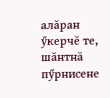алăран ӳкерчĕ те, шăнтнă пӳрнисене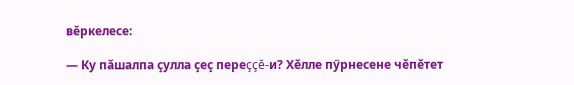вĕркелесе:

— Ку пăшалпа çулла çеç переççĕ-и? Хĕлле пӳрнесене чĕпĕтет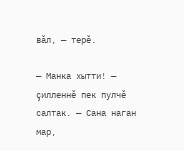вăл, — терĕ.

— Манка хытти! — çилленнĕ пек пулчĕ салтак. — Сана наган мар,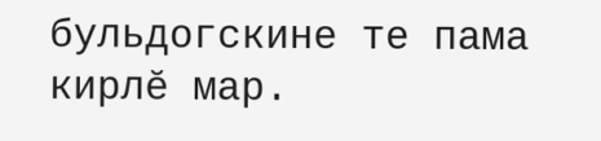бульдогскине те пама кирлĕ мар.